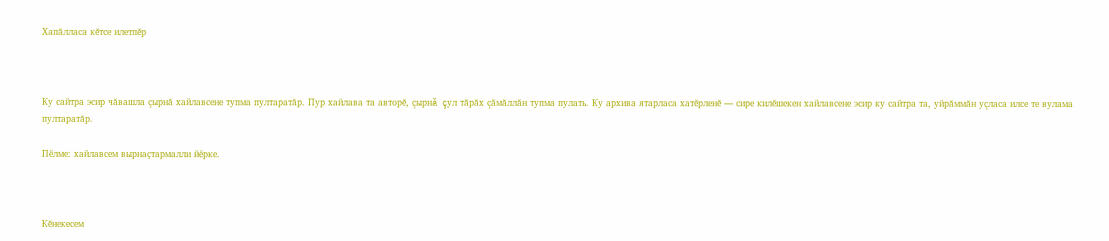Хапăлласа кĕтсе илетпĕр



Ку сайтра эсир чăвашла çырнă хайлавсене тупма пултаратăр. Пур хайлава та авторĕ, çырнă çул тăрăх çăмăллăн тупма пулать. Ку архива ятарласа хатĕрленĕ — сире килĕшекен хайлавсене эсир ку сайтра та, уйрăммăн уçласа илсе те вулама пултаратăр.

Пӗлме: хайлавсем вырнаҫтармалли йӗрке.



Кĕнекесем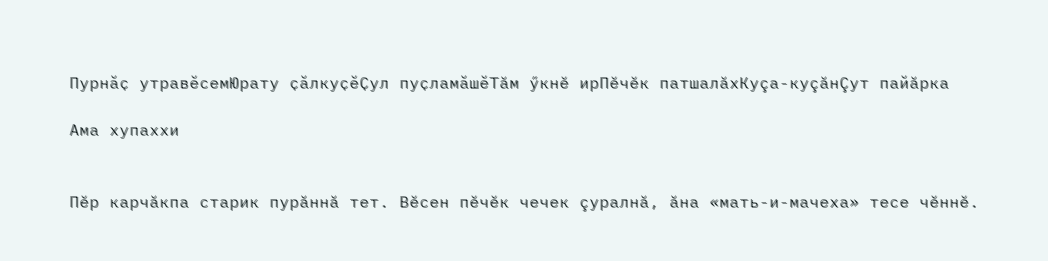Пурнӑҫ утравӗсемЮрату ҫӑлкуҫӗҪул пуҫламӑшӗТăм ӳкнĕ ирПĕчĕк патшалăхКуçа-куçăнÇут пайăрка

Ама хупаххи


Пĕр карчăкпа старик пурăннă тет. Вĕсен пĕчĕк чечек çуралнă, ăна «мать-и-мачеха» тесе чĕннĕ.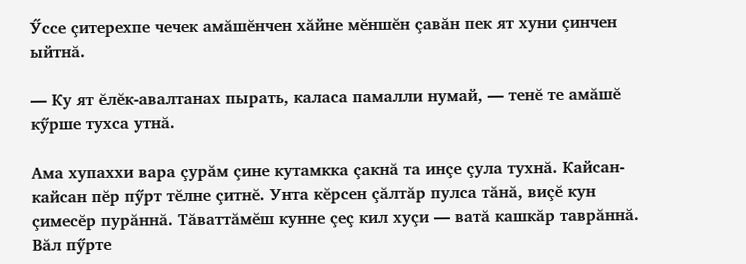Ӳссе çитерехпе чечек амăшĕнчен хăйне мĕншĕн çавăн пек ят хуни çинчен ыйтнă.

— Ку ят ĕлĕк-авалтанах пырать, каласа памалли нумай, — тенĕ те амăшĕ кӳрше тухса утнă.

Ама хупаххи вара çурăм çине кутамкка çакнă та инçе çула тухнă. Кайсан-кайсан пĕр пӳрт тĕлне çитнĕ. Унта кĕрсен çăлтăр пулса тăнă, виçĕ кун çимесĕр пурăннă. Тăваттăмĕш кунне çеç кил хуçи — ватă кашкăр таврăннă. Вăл пӳрте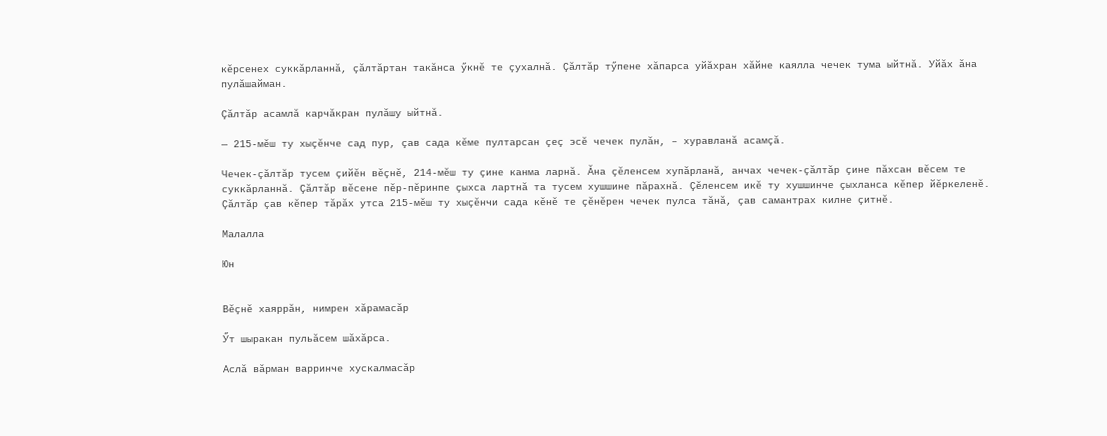кĕрсенех суккăрланнă, çăлтăртан такăнса ӳкнĕ те çухалнă. Çăлтăр тӳпене хăпарса уйăхран хăйне каялла чечек тума ыйтнă. Уйăх ăна пулăшайман.

Çăлтăр асамлă карчăкран пулăшу ыйтнă.

— 215-мĕш ту хыçĕнче сад пур, çав сада кĕме пултарсан çеç эсĕ чечек пулăн, – хуравланă асамçă.

Чечек-çăлтăр тусем çийĕн вĕçнĕ, 214-мĕш ту çине канма ларнă. Ăна çĕленсем хупăрланă, анчах чечек-çăлтăр çине пăхсан вĕсем те суккăрланнă. Çăлтăр вĕсене пĕр-пĕринпе çыхса лартнă та тусем хушшине пăрахнă. Çĕленсем икĕ ту хушшинче çыхланса кĕпер йĕркеленĕ. Çăлтăр çав кĕпер тăрăх утса 215-мĕш ту хыçĕнчи сада кĕнĕ те çĕнĕрен чечек пулса тăнă, çав самантрах килне çитнĕ.

Малалла

Юн


Вĕçнĕ хаяррăн, нимрен хăрамасăр

Ӳт шыракан пульăсем шăхăрса.

Аслă вăрман варринче хускалмасăр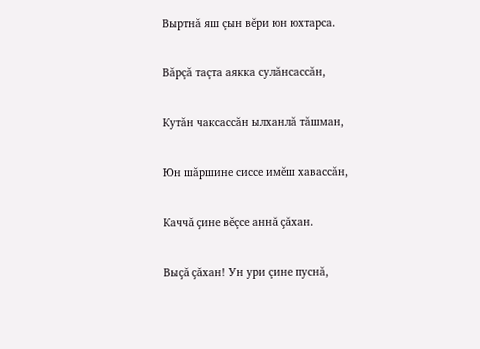Выртнă яш çын вĕри юн юхтарса.

Вăрçă таçта аякка сулăнсассăн,

Кутăн чаксассăн ылханлă тăшман,

Юн шăршине сиссе имĕш хавассăн,

Каччă çине вĕçсе аннă çăхан.

Выçă çăхан! Ун ури çине пуснă,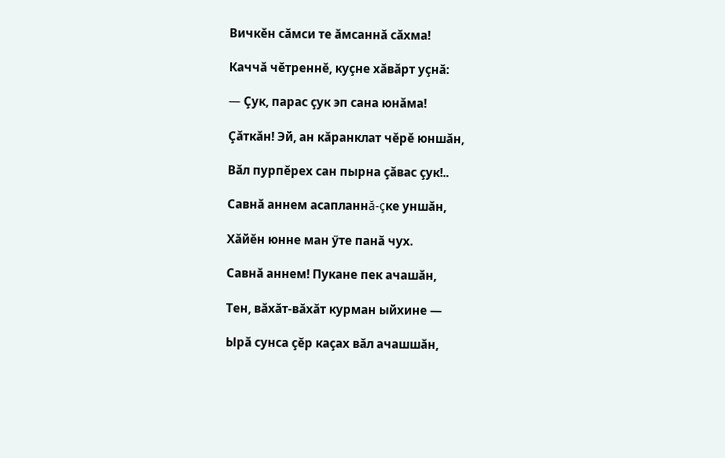Вичкĕн сăмси те ăмсаннă сăхма!

Каччă чĕтреннĕ, куçне хăвăрт уçнă:

— Çук, парас çук эп сана юнăма!

Çăткăн! Эй, ан кăранклат чĕрĕ юншăн,

Вăл пурпĕрех сан пырна çăвас çук!..

Савнă аннем асапланнă-çке уншăн,

Хăйĕн юнне ман ӳте панă чух.

Савнă аннем! Пукане пек ачашăн,

Тен, вăхăт-вăхăт курман ыйхине —

Ырă сунса çĕр каçах вăл ачашшăн,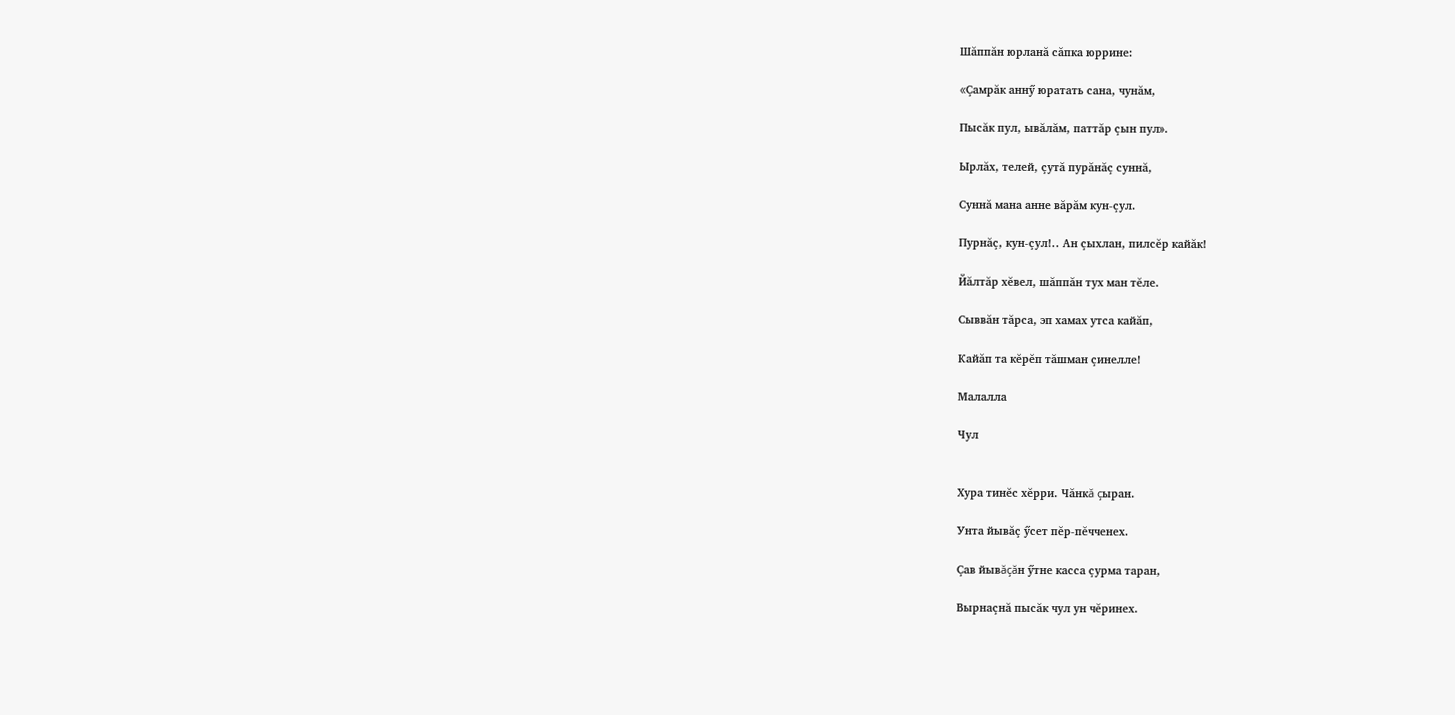Шăппăн юрланă сăпка юррине:

«Çамрăк аннӳ юратать сана, чунăм,

Пысăк пул, ывăлăм, паттăр çын пул».

Ырлăх, телей, çутă пурăнăç суннă,

Суннă мана анне вăрăм кун-çул.

Пурнăç, кун-çул!.. Ан çыхлан, пилсĕр кайăк!

Йăлтăр хĕвел, шăппăн тух ман тĕле.

Сыввăн тăрса, эп хамах утса кайăп,

Кайăп та кĕрĕп тăшман çинелле!

Малалла

Чул


Хура тинĕс хĕрри. Чăнкă çыран.

Унта йывăç ӳсет пĕр-пĕчченех.

Çав йывăçăн ӳтне касса çурма таран,

Вырнаçнă пысăк чул ун чĕринех.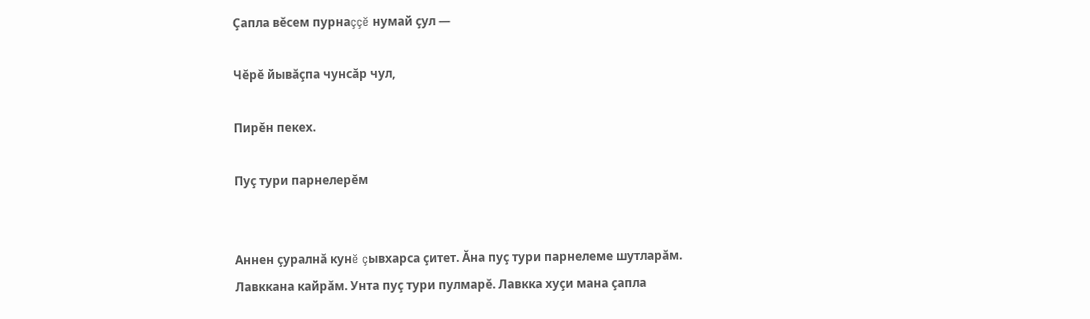Çапла вĕсем пурнаççĕ нумай çул —

Чĕрĕ йывăçпа чунсăр чул,

Пирĕн пекех.

Пуç тури парнелерĕм


Аннен çуралнă кунĕ çывхарса çитет. Ăна пуç тури парнелеме шутларăм. Лавккана кайрăм. Унта пуç тури пулмарĕ. Лавкка хуçи мана çапла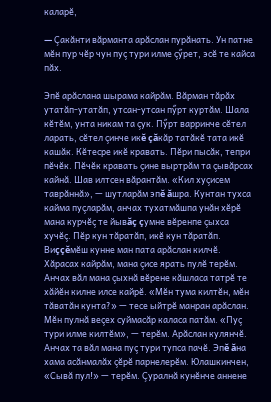каларĕ,

— Çакăнти вăрманта арăслан пурăнать. Ун патне мĕн пур чĕр чун пуç тури илме çӳрет, эсĕ те кайса пăх.

Эпĕ арăслана шырама кайрăм. Вăрман тăрăх утатăп-утатăп, утсан-утсан пӳрт куртăм. Шала кĕтĕм, унта никам та çук. Пӳрт варринче сĕтел ларать, сĕтел çинче икĕ çăкăр татăкĕ тата икĕ кашăк. Кĕтесре икĕ кравать. Пĕри пысăк, тепри пĕчĕк. Пĕчĕк кравать çине выртрăм та çывăрсах кайнă. Шав илтсен вăрантăм. «Кил хуçисем таврăннă», — шутларăм эпĕ ăшра. Кунтан тухса кайма пуçларăм, анчах тухатмăшпа унăн хĕрĕ мана курчĕç те йывăç çумне вĕренпе çыхса хучĕç. Пĕр кун тăратăп, икĕ кун тăратăп. Виççĕмĕш кунне ман пата арăслан килчĕ. Хăрасах кайрăм, мана çисе ярать пулĕ терĕм. Анчах вăл мана çыхнă вĕрене кăшласа татрĕ те хăйĕн килне илсе кайрĕ. «Мĕн тума килтĕн, мĕн тăватăн кунта?» — тесе ыйтрĕ манран арăслан. Мĕн пулнă веçех суймасăр каласа патăм. «Пуç тури илме килтĕм», — терĕм. Арăслан кулянчĕ. Анчах та вăл мана пуç тури тупса пачĕ. Эпĕ ăна хама асăнмалăх çĕрĕ парнелерĕм. Юлашкинчен, «Сывă пул!» — терĕм. Çуралнă кунĕнче аннене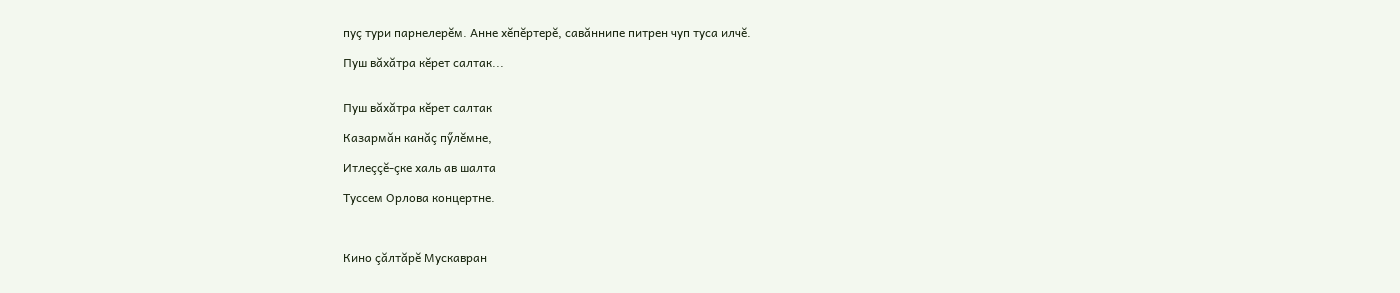пуç тури парнелерĕм. Анне хĕпĕртерĕ, савăннипе питрен чуп туса илчĕ.

Пуш вăхăтра кĕрет салтак...


Пуш вăхăтра кĕрет салтак

Казармăн канăç пӳлĕмне,

Итлеççĕ-çке халь ав шалта

Туссем Орлова концертне.



Кино çăлтăрĕ Мускавран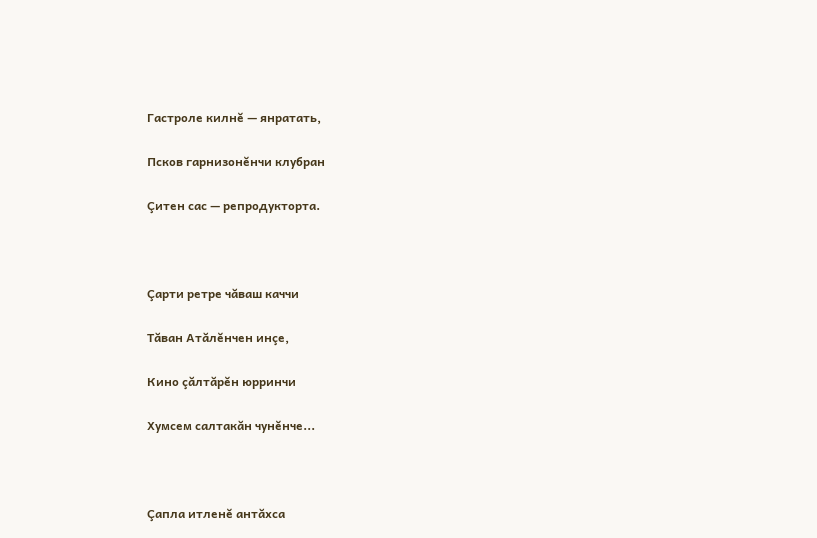Гастроле килнĕ — янратать,

Псков гарнизонĕнчи клубран

Çитен сас — репродукторта.



Çарти ретре чăваш каччи

Тăван Атăлĕнчен инçе,

Кино çăлтăрĕн юрринчи

Хумсем салтакăн чунĕнче...



Çапла итленĕ антăхса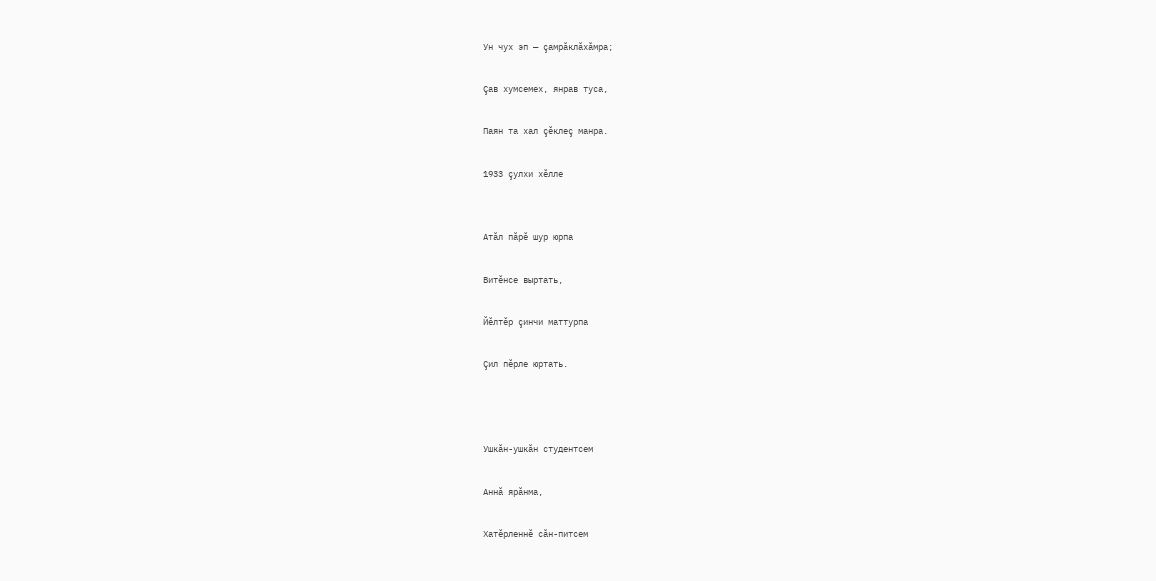Ун чух эп — çамрăклăхăмра;

Çав хумсемех, янрав туса,

Паян та хал çĕклеç манра.

1933 çулхи хĕлле


Атăл пăрĕ шур юрпа

Витĕнсе выртать,

Йĕлтĕр çинчи маттурпа

Çил пĕрле юртать.



Ушкăн-ушкăн студентсем

Аннă ярăнма,

Хатĕрленнĕ сăн-питсем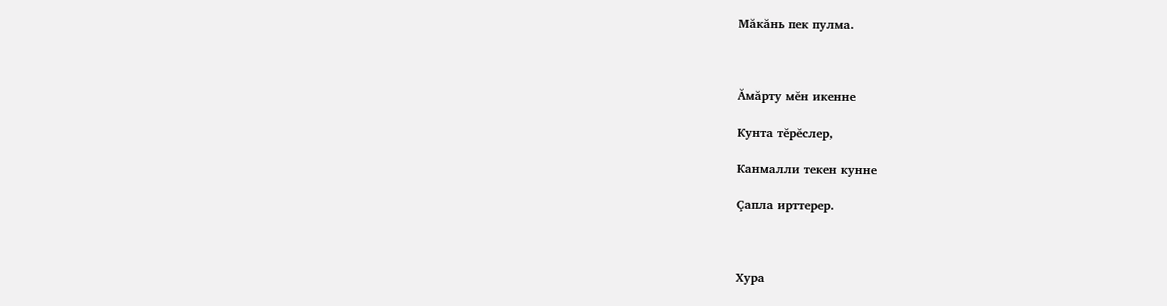Мăкăнь пек пулма.



Ăмăрту мĕн икенне

Кунта тĕрĕслер,

Канмалли текен кунне

Çапла ирттерер.



Хура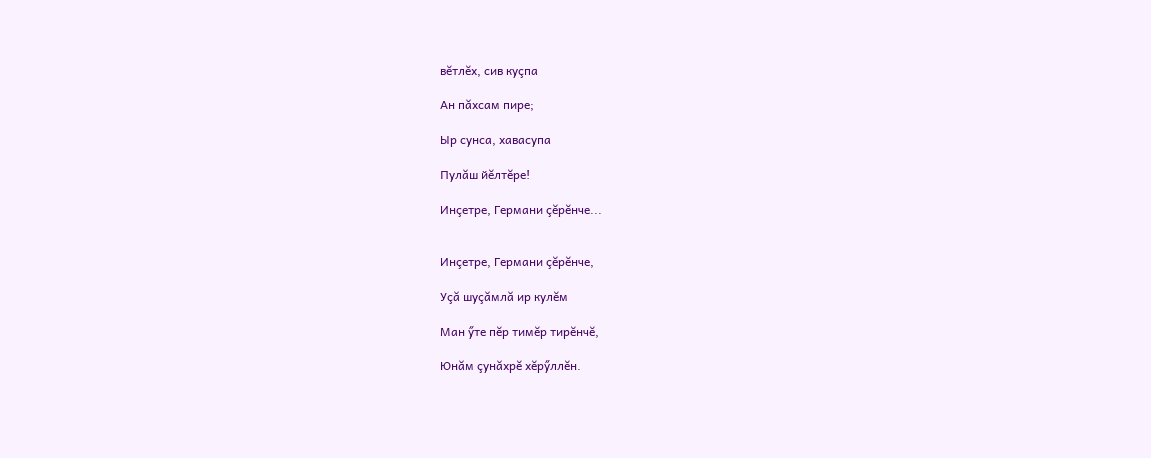вĕтлĕх, сив куçпа

Ан пăхсам пире;

Ыр сунса, хавасупа

Пулăш йĕлтĕре!

Инçетре, Германи çĕрĕнче...


Инçетре, Германи çĕрĕнче,

Уçă шуçăмлă ир кулĕм

Ман ӳте пĕр тимĕр тирĕнчĕ,

Юнăм çунăхрĕ хĕрӳллĕн.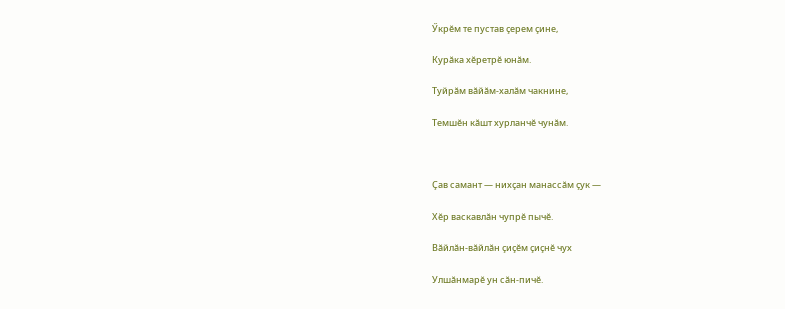Ӳкрĕм те пустав çерем çине,

Курăка хĕретрĕ юнăм.

Туйрăм вăйăм-халăм чакнине,

Темшĕн кăшт хурланчĕ чунăм.



Çав самант — нихçан манассăм çук —

Хĕр васкавлăн чупрĕ пычĕ.

Вăйлăн-вăйлăн çиçĕм çиçнĕ чух

Улшăнмарĕ ун сăн-пичĕ.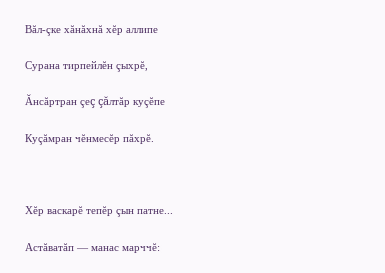Вăл-çке хăнăхнă хĕр аллипе

Сурана тирпейлĕн çыхрĕ,

Ăнсăртран çеç çăлтăр куçĕпе

Куçăмран чĕнмесĕр пăхрĕ.



Хĕр васкарĕ тепĕр çын патне...

Астăватăп — манас марччĕ: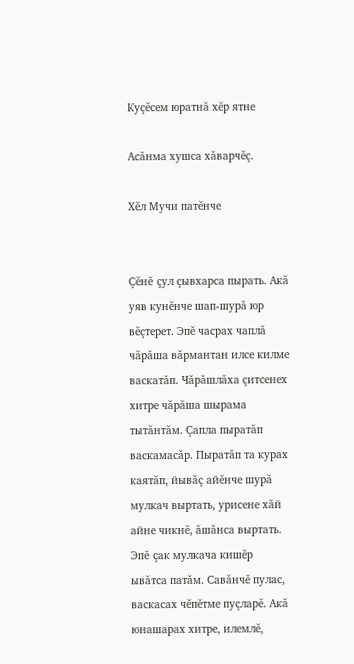Куçĕсем юратнă хĕр ятне

Асăнма хушса хăварчĕç.

Хĕл Мучи патĕнче


Çĕнĕ çул çывхарса пырать. Акă уяв кунĕнче шап-шурă юр вĕçтерет. Эпĕ часрах чаплă чăрăша вăрмантан илсе килме васкатăп. Чăрăшлăха çитсенех хитре чăрăша шырама тытăнтăм. Çапла пыратăп васкамасăр. Пыратăп та курах каятăп, йывăç айĕнче шурă мулкач выртать, урисене хăй айне чикнĕ, ăшăнса выртать. Эпĕ çак мулкача кишĕр ывăтса патăм. Савăнчĕ пулас, васкасах чĕпĕтме пуçларĕ. Акă юнашарах хитре, илемлĕ,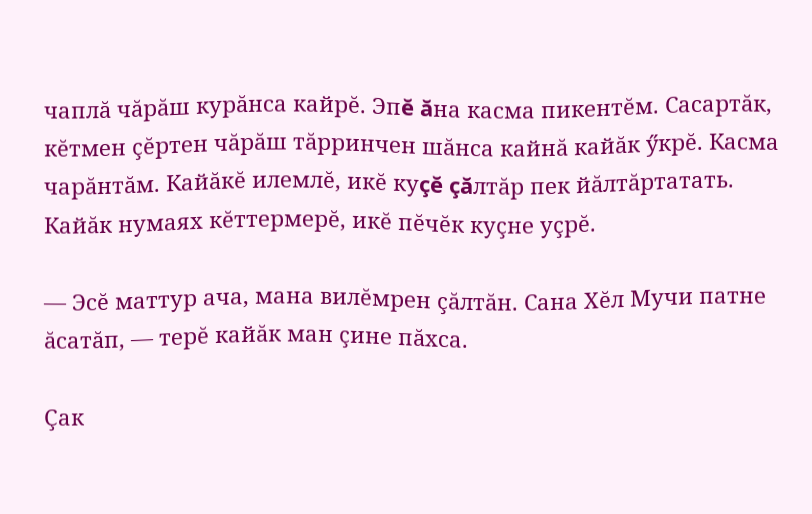чаплă чăрăш курăнса кайрĕ. Эпĕ ăна касма пикентĕм. Сасартăк, кĕтмен çĕртен чăрăш тăрринчен шăнса кайнă кайăк ӳкрĕ. Касма чарăнтăм. Кайăкĕ илемлĕ, икĕ куçĕ çăлтăр пек йăлтăртатать. Кайăк нумаях кĕттермерĕ, икĕ пĕчĕк куçне уçрĕ.

— Эсĕ маттур ача, мана вилĕмрен çăлтăн. Сана Хĕл Мучи патне ăсатăп, — терĕ кайăк ман çине пăхса.

Çак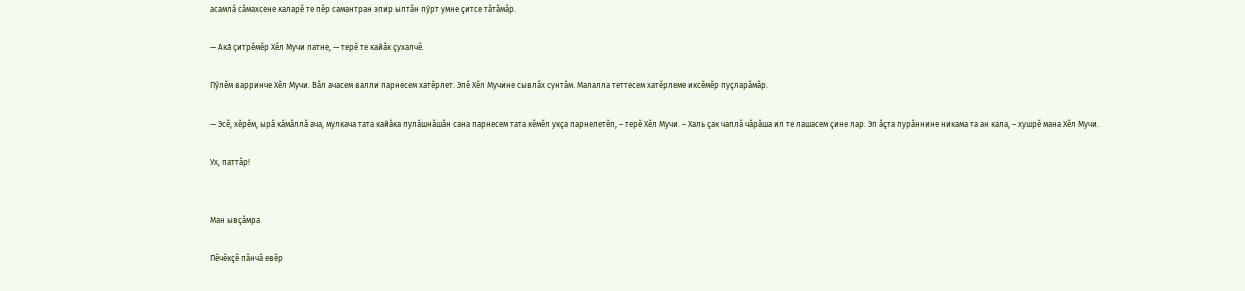асамлă сăмахсене каларĕ те пĕр самантран эпир ылтăн пӳрт умне çитсе тăтăмăр.

— Акă çитрĕмĕр Хĕл Мучи патне, — терĕ те кайăк çухалчĕ.

Пӳлĕм варринче Хĕл Мучи. Вăл ачасем валли парнесем хатĕрлет. Эпĕ Хĕл Мучине сывлăх сунтăм. Малалла теттесем хатĕрлеме иксĕмĕр пуçларăмăр.

— Эсĕ, хĕрĕм, ырă кăмăллă ача, мулкача тата кайăка пулăшнăшăн сана парнесем тата кĕмĕл укçа парнелетĕп, – терĕ Хĕл Мучи. – Халь çак чаплă чăрăша ил те лашасем çине лар. Эп ăçта пурăннине никама та ан кала, – хушрĕ мана Хĕл Мучи.

Ух, паттăр!


Ман ывçăмра

Пĕчĕкçĕ пăнчă евĕр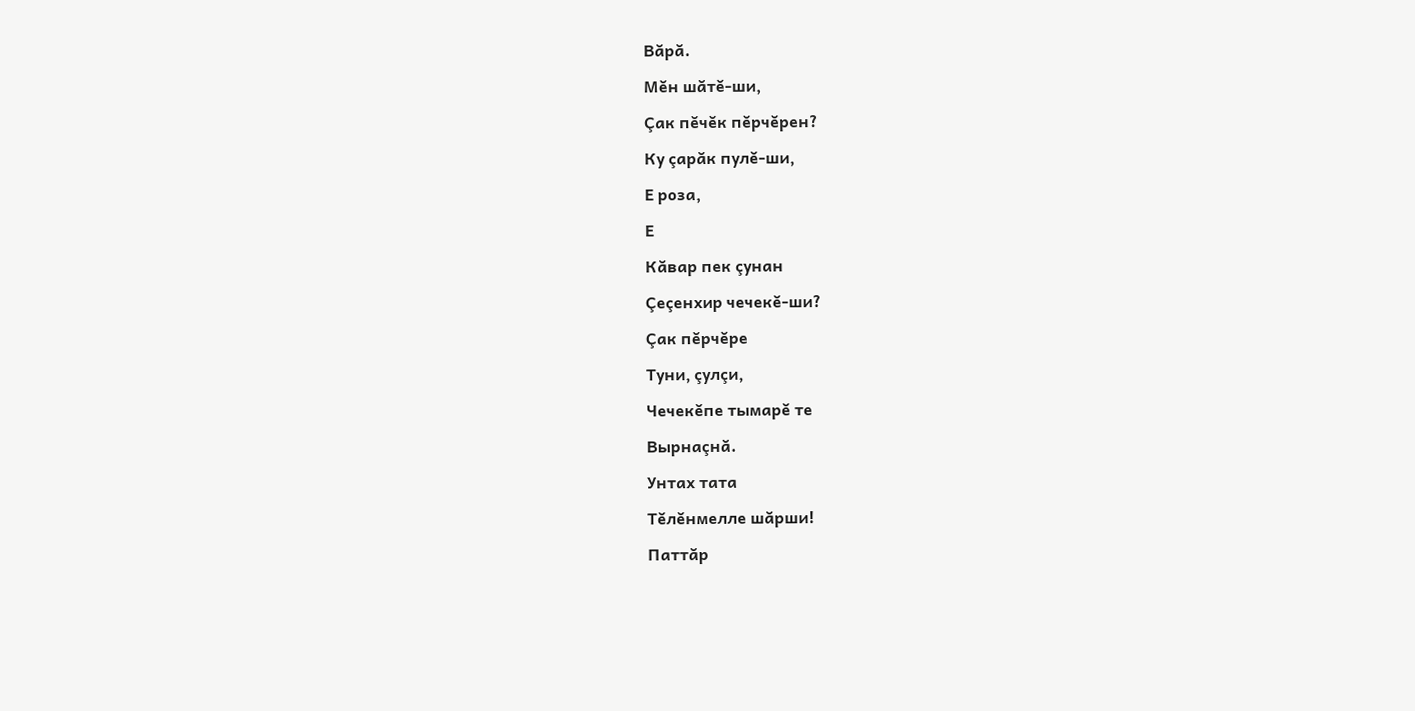Вăрă.

Мĕн шăтĕ-ши,

Çак пĕчĕк пĕрчĕрен?

Ку çарăк пулĕ-ши,

Е роза,

Е

Кăвар пек çунан

Çеçенхир чечекĕ-ши?

Çак пĕрчĕре

Туни, çулçи,

Чечекĕпе тымарĕ те

Вырнаçнă.

Унтах тата

Тĕлĕнмелле шăрши!

Паттăр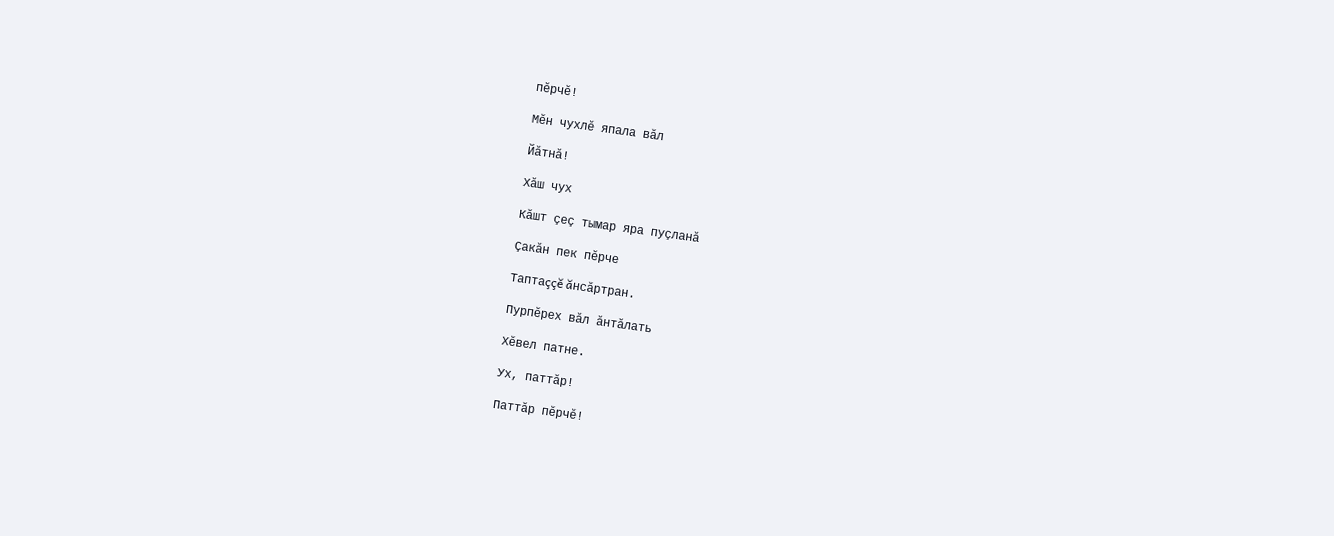пĕрчĕ!

Мĕн чухлĕ япала вăл

Йăтнă!

Хăш чух

Кăшт çеç тымар яра пуçланă

Çакăн пек пĕрче

Таптаççĕ ăнсăртран.

Пурпĕрех вăл ăнтăлать

Хĕвел патне.

Ух, паттăр!

Паттăр пĕрчĕ!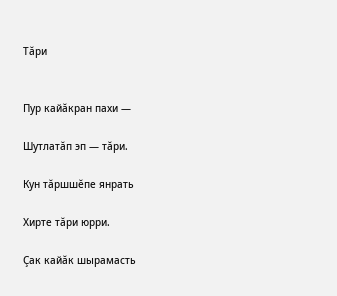Тăри


Пур кайăкран пахи —

Шутлатăп эп — тăри.

Кун тăршшĕпе янрать

Хирте тăри юрри.

Çак кайăк шырамасть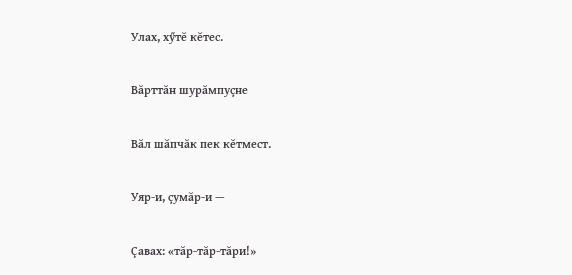Улах, хӳтĕ кĕтес.

Вăрттăн шурăмпуçне

Вăл шăпчăк пек кĕтмест.

Уяр-и, çумăр-и —

Çавах: «тăр-тăр-тăри!»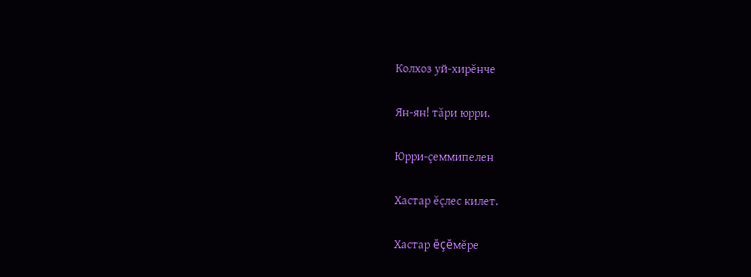Колхоз уй-хирĕнче

Ян-ян! тăри юрри.

Юрри-çеммипелен

Хастар ĕçлес килет.

Хастар ĕçĕмĕре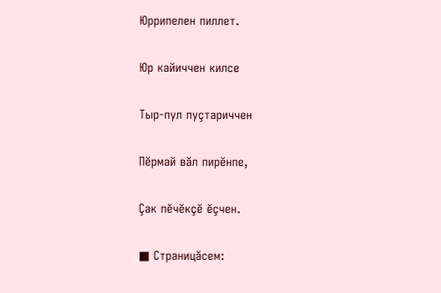Юррипелен пиллет.

Юр кайиччен килсе

Тыр-пул пуçтариччен

Пĕрмай вăл пирĕнпе,

Çак пĕчĕкçĕ ĕçчен.

■ Страницăсем: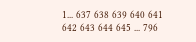1... 637 638 639 640 641 642 643 644 645 ... 796